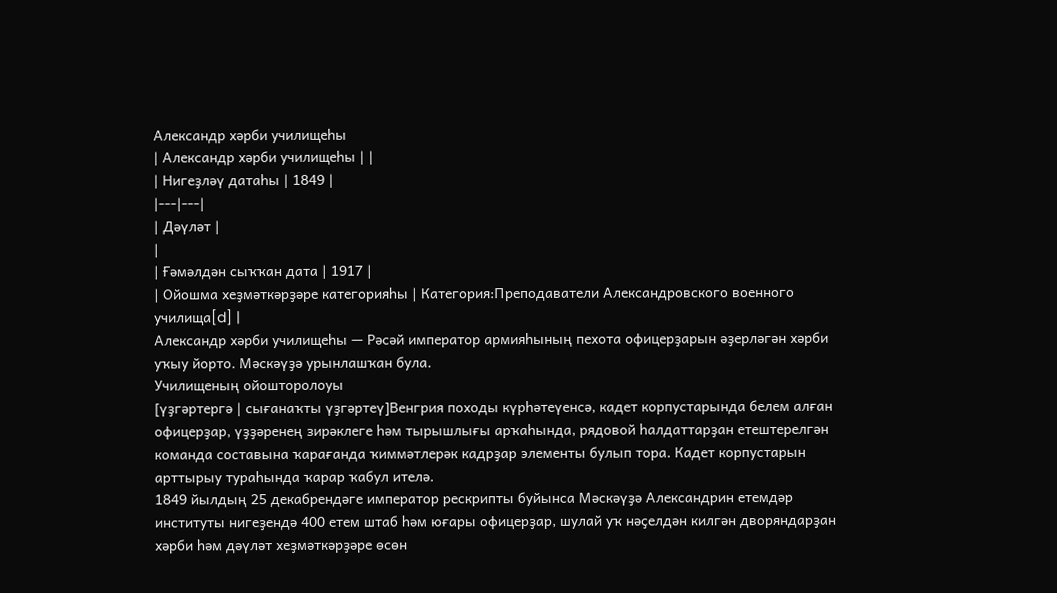Александр хәрби училищеһы
| Александр хәрби училищеһы | |
| Нигеҙләү датаһы | 1849 |
|---|---|
| Дәүләт |
|
| Ғәмәлдән сыҡҡан дата | 1917 |
| Ойошма хеҙмәткәрҙәре категорияһы | Категория:Преподаватели Александровского военного училища[d] |
Александр хәрби училищеһы — Рәсәй император армияһының пехота офицерҙарын әҙерләгән хәрби уҡыу йорто. Мәскәүҙә урынлашҡан була.
Училищеның ойошторолоуы
[үҙгәртергә | сығанаҡты үҙгәртеү]Венгрия походы күрһәтеүенсә, кадет корпустарында белем алған офицерҙар, үҙҙәренең зирәклеге һәм тырышлығы арҡаһында, рядовой һалдаттарҙан етештерелгән команда составына ҡарағанда ҡиммәтлерәк кадрҙар элементы булып тора. Кадет корпустарын арттырыу тураһында ҡарар ҡабул ителә.
1849 йылдың 25 декабрендәге император рескрипты буйынса Мәскәүҙә Александрин етемдәр институты нигеҙендә 400 етем штаб һәм юғары офицерҙар, шулай уҡ нәҫелдән килгән дворяндарҙан хәрби һәм дәүләт хеҙмәткәрҙәре өсөн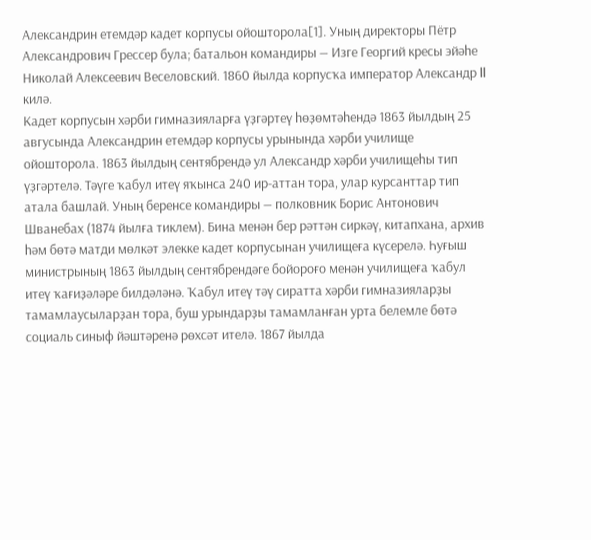Александрин етемдәр кадет корпусы ойошторола[1]. Уның директоры Пётр Александрович Грессер була; батальон командиры — Изге Георгий кресы эйәһе Николай Алексеевич Веселовский. 1860 йылда корпусҡа император Александр II килә.
Кадет корпусын хәрби гимназияларға үҙгәртеү һөҙөмтәһендә 1863 йылдың 25 авгусында Александрин етемдәр корпусы урынында хәрби училище ойошторола. 1863 йылдың сентябрендә ул Александр хәрби училищеһы тип үҙгәртелә. Тәүге ҡабул итеү яҡынса 240 ир-аттан тора, улар курсанттар тип атала башлай. Уның беренсе командиры — полковник Борис Антонович Шванебах (1874 йылға тиклем). Бина менән бер рәттән сиркәү, китапхана, архив һәм бөтә матди мөлкәт элекке кадет корпусынан училищеға күсерелә. Һуғыш министрының 1863 йылдың сентябрендәге бойороғо менән училищеға ҡабул итеү ҡағиҙәләре билдәләнә. Ҡабул итеү тәү сиратта хәрби гимназияларҙы тамамлаусыларҙан тора, буш урындарҙы тамамланған урта белемле бөтә социаль синыф йәштәренә рөхсәт ителә. 1867 йылда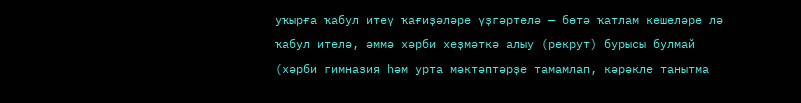уҡырға ҡабул итеү ҡағиҙәләре үҙгәртелә — бөтә ҡатлам кешеләре лә ҡабул ителә, әммә хәрби хеҙмәткә алыу (рекрут) бурысы булмай (хәрби гимназия һәм урта мәктәптәрҙе тамамлап, кәрәкле танытма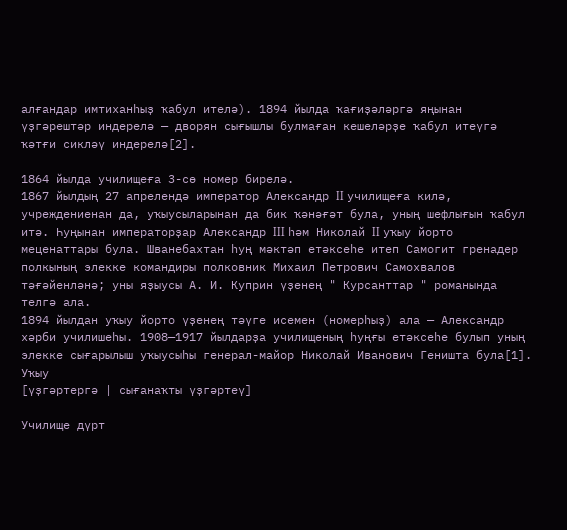алғандар имтиханһыҙ ҡабул ителә). 1894 йылда ҡағиҙәләргә яңынан үҙгәрештәр индерелә — дворян сығышлы булмаған кешеләрҙе ҡабул итеүгә ҡәтғи сикләү индерелә[2].

1864 йылда училищеға 3-сө номер бирелә.
1867 йылдың 27 апрелендә император Александр II училищеға килә, учреждениенан да, уҡыусыларынан да бик ҡәнәғәт була, уның шефлығын ҡабул итә. Һуңынан императорҙар Александр III һәм Николай II уҡыу йорто меценаттары була. Шванебахтан һуң мәктәп етәксеһе итеп Самогит гренадер полкының элекке командиры полковник Михаил Петрович Самохвалов тәғәйенләнә; уны яҙыусы А. И. Куприн үҙенең " Курсанттар " романында телгә ала.
1894 йылдан уҡыу йорто үҙенең тәүге исемен (номерһыҙ) ала — Александр хәрби училишеһы. 1908—1917 йылдарҙа училищеның һуңғы етәксеһе булып уның элекке сығарылыш уҡыусыһы генерал-майор Николай Иванович Геништа була[1].
Уҡыу
[үҙгәртергә | сығанаҡты үҙгәртеү]

Училище дүрт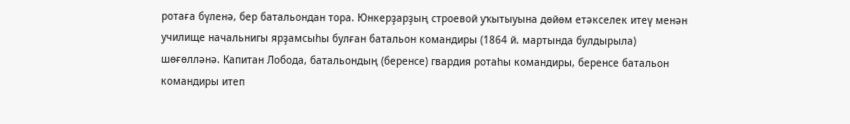ротаға бүленә, бер батальондан тора. Юнкерҙарҙың строевой уҡытыуына дөйөм етәкселек итеү менән училище начальнигы ярҙамсыһы булған батальон командиры (1864 й. мартында булдырыла) шөғөлләнә. Капитан Лобода, батальондың (беренсе) гвардия ротаһы командиры, беренсе батальон командиры итеп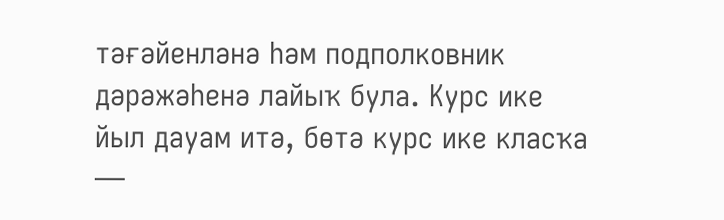тәғәйенләнә һәм подполковник дәрәжәһенә лайыҡ була. Курс ике йыл дауам итә, бөтә курс ике класҡа —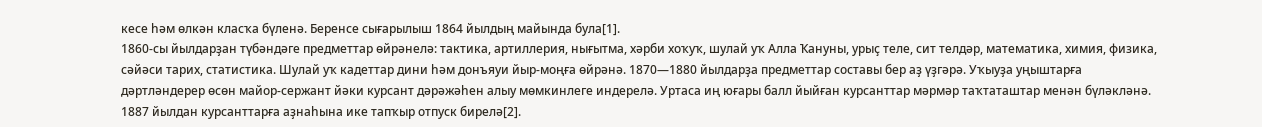кесе һәм өлкән класҡа бүленә. Беренсе сығарылыш 1864 йылдың майында була[1].
1860-сы йылдарҙан түбәндәге предметтар өйрәнелә: тактика, артиллерия, нығытма, хәрби хоҡуҡ, шулай уҡ Алла Ҡануны, урыҫ теле, сит телдәр, математика, химия, физика, сәйәси тарих, статистика. Шулай уҡ кадеттар дини һәм донъяуи йыр-моңға өйрәнә. 1870—1880 йылдарҙа предметтар составы бер аҙ үҙгәрә. Уҡыуҙа уңыштарға дәртләндерер өсөн майор-сержант йәки курсант дәрәжәһен алыу мөмкинлеге индерелә. Уртаса иң юғары балл йыйған курсанттар мәрмәр таҡтаташтар менән бүләкләнә. 1887 йылдан курсанттарға аҙнаһына ике тапҡыр отпуск бирелә[2].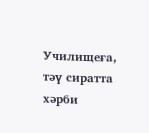Училищеға, тәү сиратта хәрби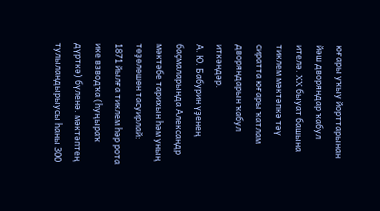юғары уҡыу йорттарынан йәш дворяндар ҡабул ителә. XX быуат башына тиклем мәктәпкә тәү сиратта юғары ҡатлам дворяндарын ҡабул иткәндәр.
А. Ю. Бабурин үҙенең баҫмаларында Александр мәктәбе тарихын һәм уның төҙөлөшөн тасуирлай:
1871 йылға тиклем һәр рота ике взводҡа (һуңыраҡ дүрткә) бүленә. мәктәптең тулыландырыусы һаны 300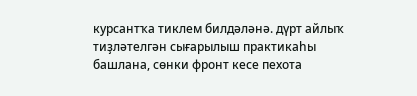курсантҡа тиклем билдәләнә. дүрт айлыҡ тиҙләтелгән сығарылыш практикаһы башлана, сөнки фронт кесе пехота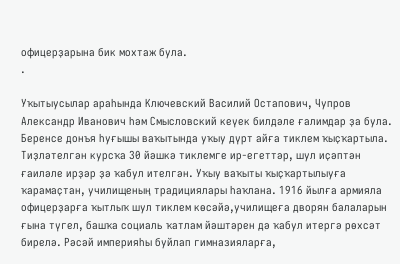офицерҙарына бик мохтаж була.
.

Уҡытыусылар араһында Ключевский Василий Остапович, Чупров Александр Иванович һәм Смысловский кеүек билдәле ғалимдар ҙа була.
Беренсе донъя һуғышы ваҡытында уҡыу дүрт айға тиклем ҡыҫҡартыла. Тиҙләтелгән курсҡа 30 йәшкә тиклемге ир-егеттәр, шул иҫәптән ғаиләле ирҙәр ҙә ҡабул ителгән. Уҡыу ваҡыты ҡыҫҡартылыуға ҡарамаҫтан, училищеның традициялары һаҡлана. 1916 йылға армияла офицерҙарға ҡытлыҡ шул тиклем көсәйә,училищеға дворян балаларын ғына түгел, башҡа социаль ҡатлам йәштәрен дә ҡабул итергә рөхсәт бирелә. Рәсәй империяһы буйлап гимназияларға,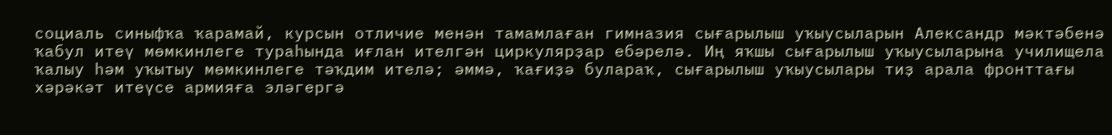социаль синыфҡа ҡарамай, курсын отличие менән тамамлаған гимназия сығарылыш уҡыусыларын Александр мәктәбенә ҡабул итеү мөмкинлеге тураһында иғлан ителгән циркулярҙар ебәрелә. Иң яҡшы сығарылыш уҡыусыларына училищела ҡалыу һәм уҡытыу мөмкинлеге тәҡдим ителә; әммә, ҡағиҙә булараҡ, сығарылыш уҡыусылары тиҙ арала фронттағы хәрәкәт итеүсе армияға эләгергә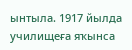ынтыла. 1917 йылда училищеға яҡынса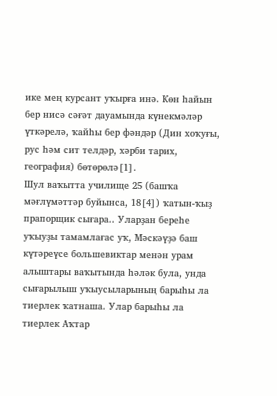ике мең курсант уҡырға инә. Көн һайын бер нисә сәғәт дауамында күнекмәләр үткәрелә, ҡайһы бер фәндәр (Дин хоҡуғы, рус һәм сит телдәр, хәрби тарих, география) бөтөрөлә[1].
Шул ваҡытта училище 25 (башҡа мәғлүмәттәр буйынса, 18[4]) ҡатын-ҡыҙ прапорщик сығара.. Уларҙан береһе уҡыуҙы тамамлағас уҡ, Мәскәүҙә баш күтәреүсе большевиктар менән урам алыштары ваҡытында һәләк була, унда сығарылыш уҡыусыларының барыһы ла тиерлек ҡатнаша. Улар барыһы ла тиерлек Аҡтар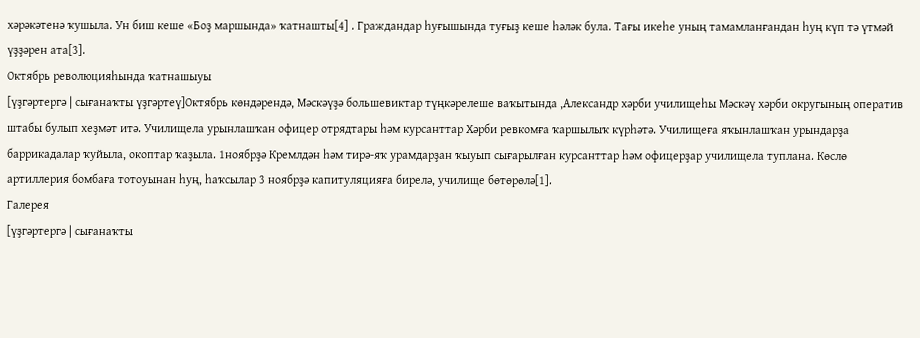хәрәкәтенә ҡушыла. Ун биш кеше «Боҙ маршында» ҡатнашты[4] . Граждандар һуғышында туғыҙ кеше һәләк була. Тағы икеһе уның тамамланғандан һуң күп тә үтмәй үҙҙәрен ата[3].
Октябрь революцияһында ҡатнашыуы
[үҙгәртергә | сығанаҡты үҙгәртеү]Октябрь көндәрендә, Мәскәүҙә большевиктар түңкәрелеше ваҡытында ,Александр хәрби училищеһы Мәскәү хәрби округының оператив штабы булып хеҙмәт итә. Училищела урынлашҡан офицер отрядтары һәм курсанттар Хәрби ревкомға ҡаршылыҡ күрһәтә. Училищеға яҡынлашҡан урындарҙа баррикадалар ҡуйыла, окоптар ҡаҙыла. 1ноябрҙә Кремлдән һәм тирә-яҡ урамдарҙан ҡыуып сығарылған курсанттар һәм офицерҙар училищела туплана. Көслө артиллерия бомбаға тотоуынан һуң, һаҡсылар 3 ноябрҙә капитуляцияға бирелә, училище бөтөрөлә[1].
Галерея
[үҙгәртергә | сығанаҡты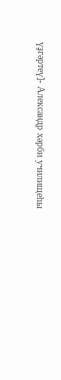үҙгәртеү]- Александр хәрби училищеһы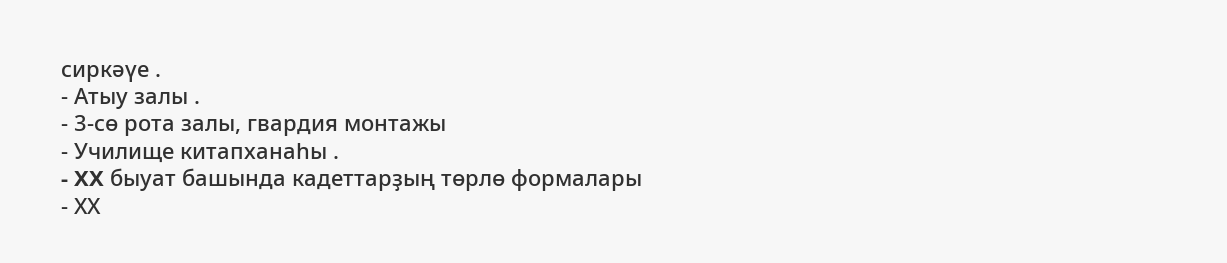сиркәүе .
- Атыу залы .
- 3-сө рота залы, гвардия монтажы
- Училище китапханаһы .
- XX быуат башында кадеттарҙың төрлө формалары
- ХХ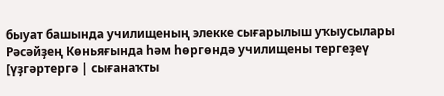быуат башында училищеның элекке сығарылыш уҡыусылары
Рәсәйҙең Көньяғында һәм һөргөндә училищены тергеҙеү
[үҙгәртергә | сығанаҡты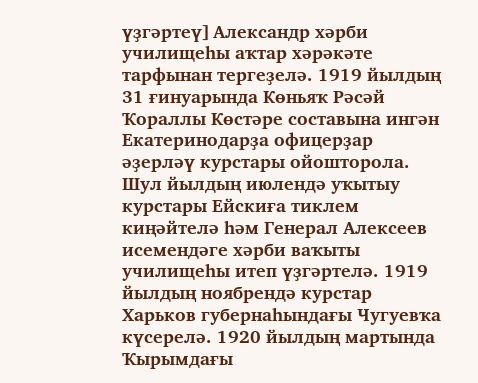үҙгәртеү]Александр хәрби училищеһы аҡтар хәрәкәте тарфынан тергеҙелә. 1919 йылдың 31 ғинуарында Көньяҡ Рәсәй Ҡораллы Көстәре составына ингән Екатеринодарҙа офицерҙар әҙерләү курстары ойошторола. Шул йылдың июлендә уҡытыу курстары Ейскиға тиклем киңәйтелә һәм Генерал Алексеев исемендәге хәрби ваҡыты училищеһы итеп үҙгәртелә. 1919 йылдың ноябрендә курстар Харьков губернаһындағы Чугуевҡа күсерелә. 1920 йылдың мартында Ҡырымдағы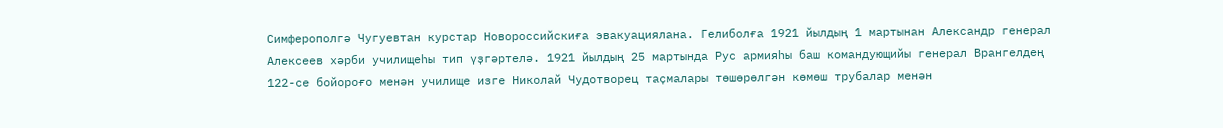Симферополгә Чугуевтан курстар Новороссийскиға эвакуациялана. Гелиболға 1921 йылдың 1 мартынан Александр генерал Алексеев хәрби училищеһы тип үҙгәртелә. 1921 йылдың 25 мартында Рус армияһы баш командующийы генерал Врангелдең 122-се бойороғо менән училище изге Николай Чудотворец таҫмалары төшөрөлгән көмөш трубалар менән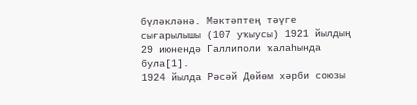бүләкләнә. Мәктәптең тәүге сығарылышы (107 уҡыусы) 1921 йылдың 29 июнендә Галлиполи ҡалаһында була[1].
1924 йылда Рәсәй Дөйөм хәрби союзы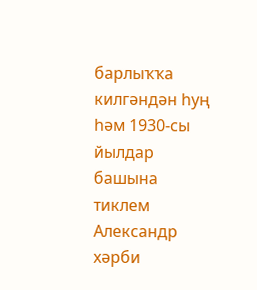барлыҡҡа килгәндән һуң һәм 1930-сы йылдар башына тиклем Александр хәрби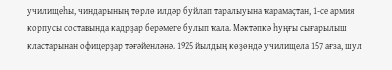училищеһы, чиндарының төрлө илдәр буйлап таралыуына ҡарамаҫтан, 1-се армия корпусы составында кадрҙар берәмеге булып ҡала. Мәктәпкә һуңғы сығарылыш кластарынан офицерҙар тәғәйенләнә. 1925 йылдың көҙөндә училищела 157 ағза, шул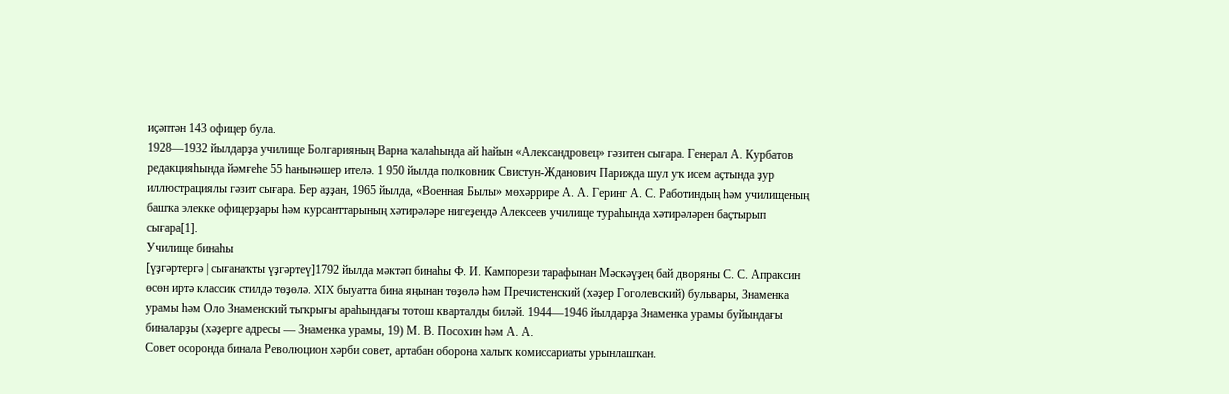иҫәптән 143 офицер була.
1928—1932 йылдарҙа училище Болгарияның Варна ҡалаһында ай һайын «Александровец» гәзитен сығара. Генерал А. Курбатов редакцияһында йәмғеһе 55 һанынәшер ителә. 1 950 йылда полковник Свистун-Жданович Парижда шул уҡ исем аҫтында ҙур иллюстрациялы гәзит сығара. Бер аҙҙан, 1965 йылда, «Военная Былы» мөхәррире А. А. Геринг А. С. Работиндың һәм училищеның башҡа элекке офицерҙары һәм курсанттарының хәтирәләре нигеҙендә Алексеев училище тураһында хәтирәләрен баҫтырып сығара[1].
Училище бинаһы
[үҙгәртергә | сығанаҡты үҙгәртеү]1792 йылда мәктәп бинаһы Ф. И. Кампорези тарафынан Мәскәүҙең бай дворяны С. С. Апраксин өсөн иртә классик стилдә төҙөлә. XIX быуатта бина яңынан төҙөлә һәм Пречистенский (хәҙер Гоголевский) бульвары, Знаменка урамы һәм Оло Знаменский тыҡрығы араһындағы тотош кварталды биләй. 1944—1946 йылдарҙа Знаменка урамы буйындағы биналарҙы (хәҙерге адресы — Знаменка урамы, 19) М. В. Посохин һәм А. А.
Совет осоронда бинала Революцион хәрби совет, артабан оборона халыҡ комиссариаты урынлашҡан.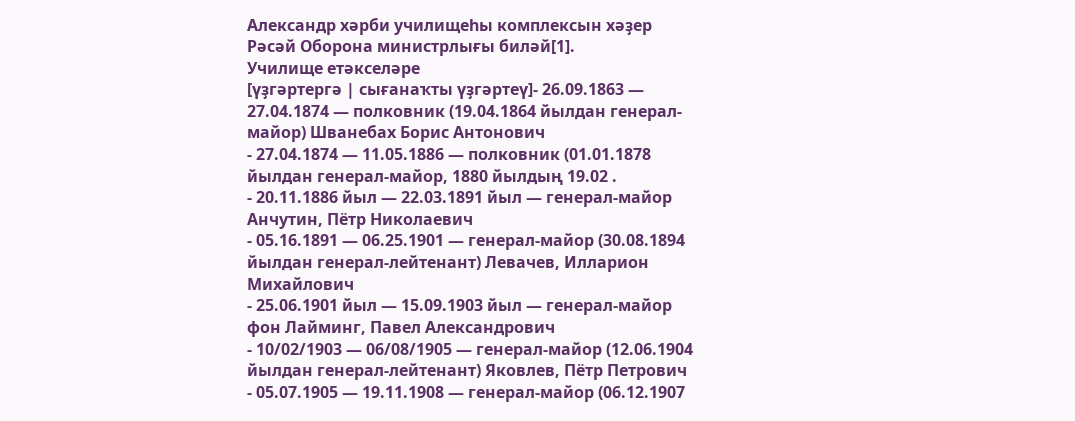Александр хәрби училищеһы комплексын хәҙер Рәсәй Оборона министрлығы биләй[1].
Училище етәкселәре
[үҙгәртергә | сығанаҡты үҙгәртеү]- 26.09.1863 — 27.04.1874 — полковник (19.04.1864 йылдан генерал-майор) Шванебах Борис Антонович
- 27.04.1874 — 11.05.1886 — полковник (01.01.1878 йылдан генерал-майор, 1880 йылдың 19.02 .
- 20.11.1886 йыл — 22.03.1891 йыл — генерал-майор Анчутин, Пётр Николаевич
- 05.16.1891 — 06.25.1901 — генерал-майор (30.08.1894 йылдан генерал-лейтенант) Левачев, Илларион Михайлович
- 25.06.1901 йыл — 15.09.1903 йыл — генерал-майор фон Лайминг, Павел Александрович
- 10/02/1903 — 06/08/1905 — генерал-майор (12.06.1904 йылдан генерал-лейтенант) Яковлев, Пётр Петрович
- 05.07.1905 — 19.11.1908 — генерал-майор (06.12.1907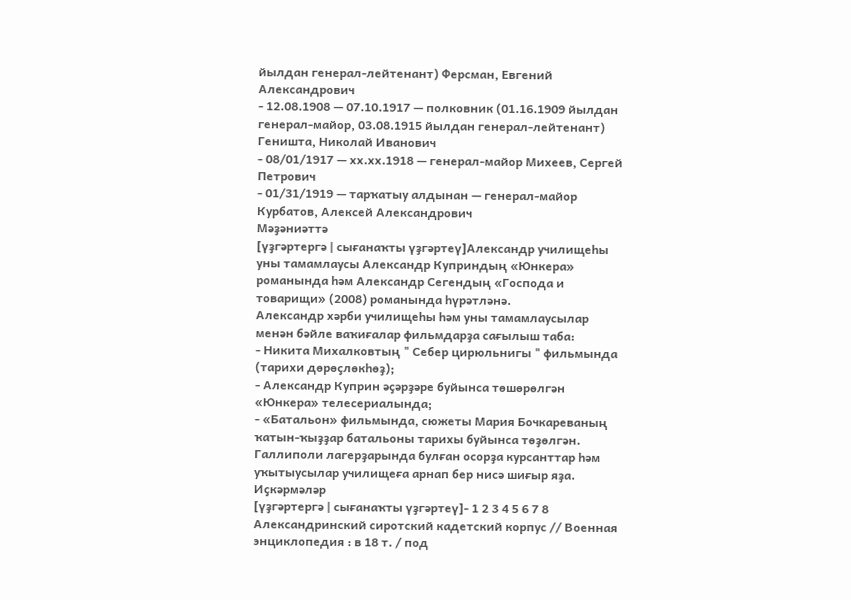йылдан генерал-лейтенант) Ферсман, Евгений Александрович
- 12.08.1908 — 07.10.1917 — полковник (01.16.1909 йылдан генерал-майор, 03.08.1915 йылдан генерал-лейтенант) Геништа, Николай Иванович
- 08/01/1917 — хх.хх.1918 — генерал-майор Михеев, Сергей Петрович
- 01/31/1919 — тарҡатыу алдынан — генерал-майор Курбатов, Алексей Александрович
Мәҙәниәттә
[үҙгәртергә | сығанаҡты үҙгәртеү]Александр училищеһы уны тамамлаусы Александр Куприндың «Юнкера» романында һәм Александр Сегендың «Господа и товарищи» (2008) романында һүрәтләнә.
Александр хәрби училищеһы һәм уны тамамлаусылар менән бәйле ваҡиғалар фильмдарҙа сағылыш таба:
- Никита Михалковтың " Себер цирюльнигы " фильмында (тарихи дөрөҫлөкһөҙ);
- Александр Куприн әҫәрҙәре буйынса төшөрөлгән «Юнкера» телесериалында;
- «Батальон» фильмында, сюжеты Мария Бочкареваның ҡатын-ҡыҙҙар батальоны тарихы буйынса төҙөлгән.
Галлиполи лагерҙарында булған осорҙа курсанттар һәм уҡытыусылар училищеға арнап бер нисә шиғыр яҙа.
Иҫкәрмәләр
[үҙгәртергә | сығанаҡты үҙгәртеү]- 1 2 3 4 5 6 7 8 Александринский сиротский кадетский корпус // Военная энциклопедия : в 18 т. / под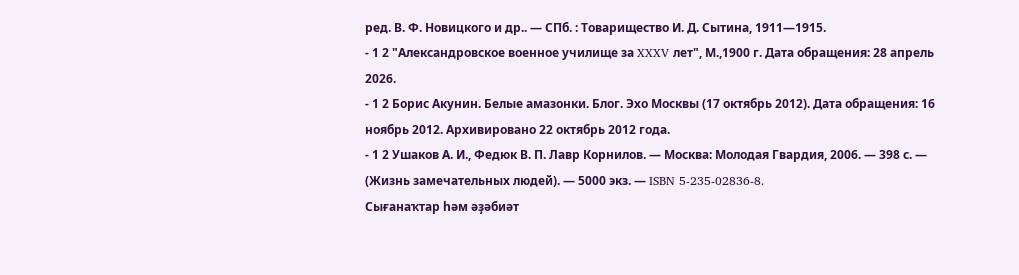ред. В. Ф. Новицкого и др.. — СПб. : Товарищество И. Д. Сытина, 1911—1915.
- 1 2 "Александровское военное училище за XXXV лет", М.,1900 г. Дата обращения: 28 апрель 2026.
- 1 2 Борис Акунин. Белые амазонки. Блог. Эхо Москвы (17 октябрь 2012). Дата обращения: 16 ноябрь 2012. Архивировано 22 октябрь 2012 года.
- 1 2 Ушаков А. И., Федюк В. П. Лавр Корнилов. — Москва: Молодая Гвардия, 2006. — 398 с. — (Жизнь замечательных людей). — 5000 экз. — ISBN 5-235-02836-8.
Сығанаҡтар һәм әҙәбиәт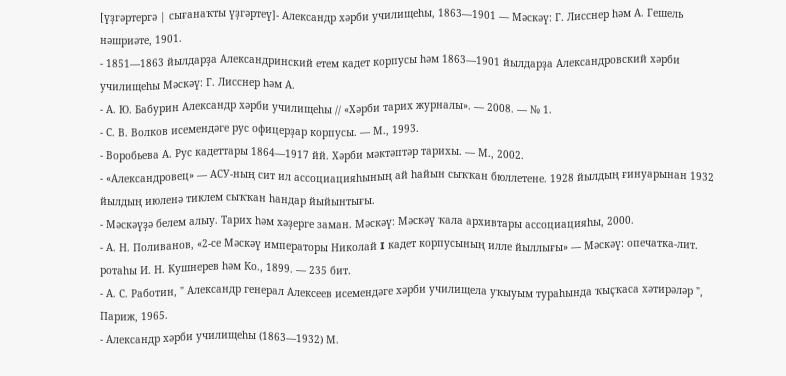[үҙгәртергә | сығанаҡты үҙгәртеү]- Александр хәрби училищеһы, 1863—1901 — Мәскәү: Г. Лисснер һәм А. Гешель нәшриәте, 1901.
- 1851—1863 йылдарҙа Александринский етем кадет корпусы һәм 1863—1901 йылдарҙа Александровский хәрби училищеһы Мәскәү: Г. Лисснер һәм А.
- А. Ю. Бабурин Александр хәрби училищеһы // «Хәрби тарих журналы». — 2008. — № 1.
- С. В. Волков исемендәге рус офицерҙар корпусы. — М., 1993.
- Воробьева А. Рус кадеттары 1864—1917 йй. Хәрби мәктәптәр тарихы. — М., 2002.
- «Александровец» — АСУ-ның сит ил ассоциацияһының ай һайын сыҡҡан бюллетене. 1928 йылдың ғинуарынан 1932 йылдың июленә тиклем сыҡҡан һандар йыйынтығы.
- Мәскәүҙә белем алыу. Тарих һәм хәҙерге заман. Мәскәү: Мәскәү ҡала архивтары ассоциацияһы, 2000.
- А. Н. Поливанов, «2-се Мәскәү императоры Николай I кадет корпусының илле йыллығы» — Мәскәү: опечатка-лит. ротаһы И. Н. Кушнерев һәм Ко., 1899. — 235 бит.
- А. С. Работин, " Александр генерал Алексеев исемендәге хәрби училищела уҡыуым тураһында ҡыҫҡаса хәтирәләр ", Париж, 1965.
- Александр хәрби училищеһы (1863—1932) М.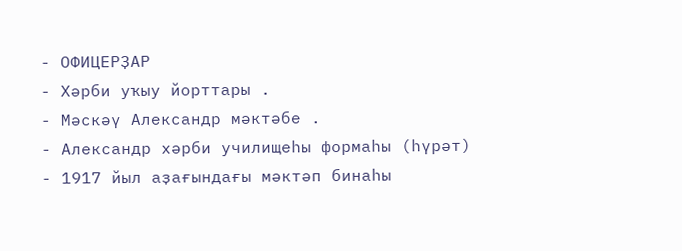- ОФИЦЕРҘАР
- Хәрби уҡыу йорттары .
- Мәскәү Александр мәктәбе .
- Александр хәрби училищеһы формаһы (һүрәт)
- 1917 йыл аҙағындағы мәктәп бинаһы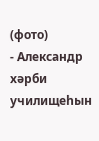(фото)
- Александр хәрби училищеһын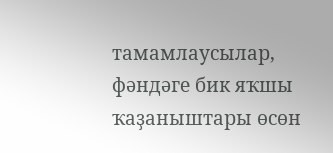тамамлаусылар, фәндәге бик яҡшы ҡаҙаныштары өсөн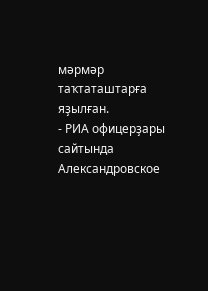мәрмәр таҡтаташтарға яҙылған.
- РИА офицерҙары сайтында Александровское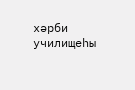хәрби училищеһы